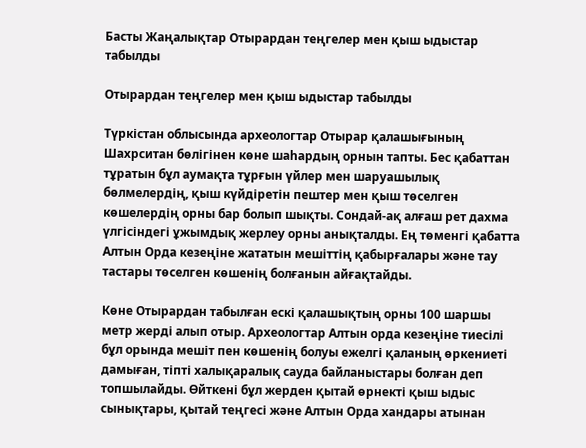Басты Жаңалықтар Отырардан теңгелер мен қыш ыдыстар табылды

Отырардан теңгелер мен қыш ыдыстар табылды

Түркістан облысында археологтар Отырар қалашығының Шахрситан бөлігінен көне шаһардың орнын тапты. Бес қабаттан тұратын бұл аумақта тұрғын үйлер мен шаруашылық бөлмелердің, қыш күйдіретін пештер мен қыш төселген көшелердің орны бар болып шықты. Сондай-ақ алғаш рет дахма үлгісіндегі ұжымдық жерлеу орны анықталды. Ең төменгі қабатта Алтын Орда кезеңіне жататын мешіттің қабырғалары және тау тастары төселген көшенің болғанын айғақтайды.

Көне Отырардан табылған ескі қалашықтың орны 100 шаршы метр жерді алып отыр. Археологтар Алтын орда кезеңіне тиесілі бұл орында мешіт пен көшенің болуы ежелгі қаланың өркениеті дамыған, тіпті халықаралық сауда байланыстары болған деп топшылайды. Өйткені бұл жерден қытай өрнекті қыш ыдыс сынықтары, қытай теңгесі және Алтын Орда хандары атынан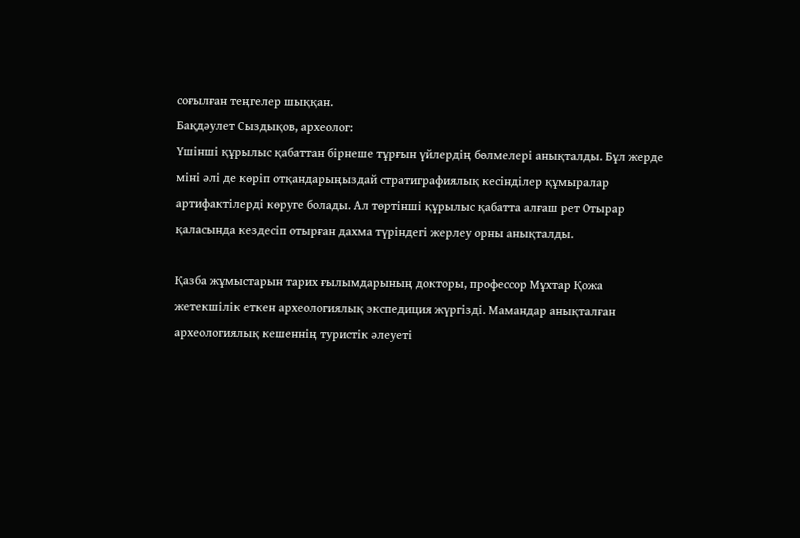соғылған теңгелер шыққан.
Бақдәулет Сыздықов, археолог:
Үшінші құрылыс қабаттан бірнеше тұрғын үйлердің бөлмелері анықталды. Бұл жерде міні әлі де көріп отқандарыңыздай стратиграфиялық кесінділер құмыралар артифактілерді көруге болады. Ал төртінші құрылыс қабатта алғаш рет Отырар қаласында кездесіп отырған дахма түріндегі жерлеу орны анықталды.

Қазба жұмыстарын тарих ғылымдарының докторы, профессор Мұхтар Қожа жетекшілік еткен археологиялық экспедиция жүргізді. Мамандар анықталған археологиялық кешеннің туристік әлеуеті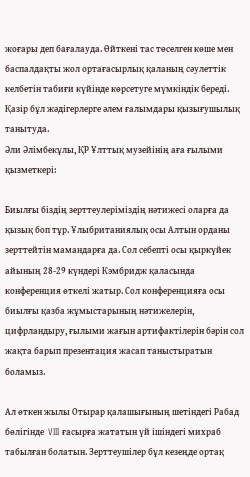жоғары деп бағалауда. Өйткені тас төселген көше мен баспалдақты жол ортағасырлық қаланың сәулеттік келбетін табиғи күйінде көрсетуге мүмкіндік береді. Қазір бұл жәдігерлерге әлем ғалымдары қызығушылық танытуда.
Әли Әлімбекұлы, ҚР Ұлттық музейінің аға ғылыми қызметкері:

Биылғы біздің зерттеулеріміздің нәтижесі оларға да қызық боп тұр. Ұлыбританиялық осы Алтын орданы зерттейтін мамандарға да. Сол себепті осы қыркүйек айының 28-29 күндері Кэмбридж қаласында конференция өткелі жатыр. Сол конференцияға осы биылғы қазба жұмыстарының нәтижелерін, цифрландыру, ғылыми жағын артифактілерін бәрін сол жақта барып презентация жасап таныстыратын боламыз.

Ал өткен жылы Отырар қалашығының шетіндегі Рабад бөлігінде  VIII ғасырға жататын үй ішіндегі михраб табылған болатын. Зерттеушілер бұл кезеңде ортақ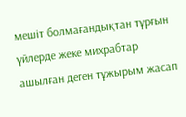мешіт болмағандықтан тұрғын үйлерде жеке михрабтар ашылған деген тұжырым жасап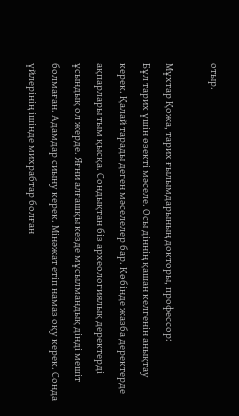отыр.

Мұхтар Қожа, тарих ғылымдарының докторы, профессор:
Бұл тарих үшін өзекті мәселе. Осы діннің қашан келгенін анықтау керек. Қалай тарады деген мәселелер бар. Көбінде жазба деректерде ақпарлары тым қысқа. Сондықтан біз археологиялық деректерді ұсындық ол жерде. Яғни алғашқы кезде мұсылмандық дінді мешіт болмаған. Адамдар сиыну керек. Мінәжат етіп намаз оқу керек. Сонда үйлерінің ішінде михрабтар болған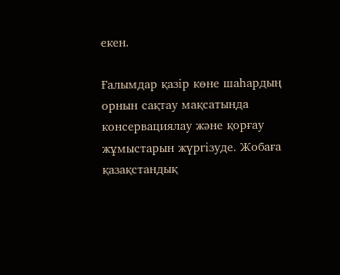екен.

Ғалымдар қазір көне шаһардың орнын сақтау мақсатында консервациялау және қорғау жұмыстарын жүргізуде. Жобаға қазақстандық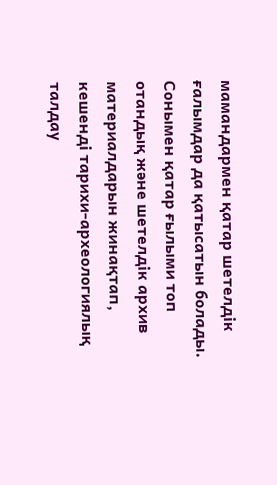мамандармен қатар шетелдік ғалымдар да қатысатын болады. Сонымен қатар ғылыми топ отандық және шетелдік архив материалдарын жинақтап, кешенді тарихи-археологиялық талдау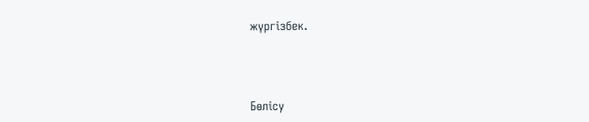жүргізбек.



Бөлісу